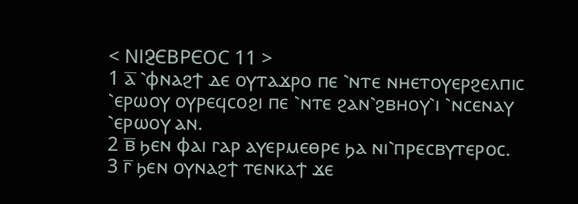< ⲚⲒⳈⲈⲂⲢⲈⲞⲤ 11 >
1 ⲁ̅ ⳿ⲫⲛⲁϩϯ ⲇⲉ ⲟⲩⲧⲁϫⲣⲟ ⲡⲉ ⳿ⲛⲧⲉ ⲛⲏⲉⲧⲟⲩⲉⲣϩⲉⲗⲡⲓⲥ ⳿ⲉⲣⲱⲟⲩ ⲟⲩⲣⲉϥⲥⲟϩⲓ ⲡⲉ ⳿ⲛⲧⲉ ϩⲁⲛ⳿ϩⲃⲏⲟⲩ⳿ⲓ ⳿ⲛⲥⲉⲛⲁⲩ ⳿ⲉⲣⲱⲟⲩ ⲁⲛ.
2 ⲃ̅ ϧⲉⲛ ⲫⲁⲓ ⲅⲁⲣ ⲁⲩⲉⲣⲙⲉⲑⲣⲉ ϧⲁ ⲛⲓ⳿ⲡⲣⲉⲥⲃⲩⲧⲉⲣⲟⲥ.
3 ⲅ̅ ϧⲉⲛ ⲟⲩⲛⲁϩϯ ⲧⲉⲛⲕⲁϯ ϫⲉ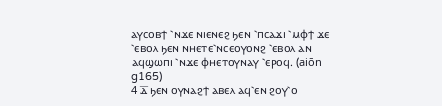ⲁⲩⲥⲟⲃϯ ⳿ⲛϫⲉ ⲛⲓⲉⲛⲉϩ ϧⲉⲛ ⳿ⲡⲥⲁϫⲓ ⳿ⲙⲫϯ ϫⲉ ⳿ⲉⲃⲟⲗ ϧⲉⲛ ⲛⲏⲉⲧⲉ⳿ⲛⲥⲉⲟⲩⲟⲛϩ ⳿ⲉⲃⲟⲗ ⲁⲛ ⲁϥϣⲱⲡⲓ ⳿ⲛϫⲉ ⲫⲏⲉⲧⲟⲩⲛⲁⲩ ⳿ⲉⲣⲟϥ. (aiōn g165)
4 ⲇ̅ ϧⲉⲛ ⲟⲩⲛⲁϩϯ ⲁⲃⲉⲗ ⲁϥ⳿ⲉⲛ ϩⲟⲩ⳿ⲟ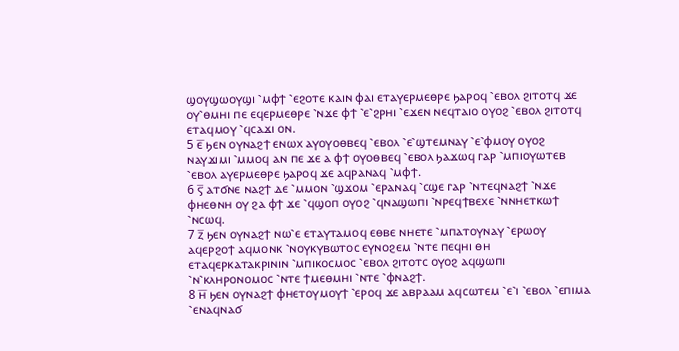ϣⲟⲩϣⲱⲟⲩϣⲓ ⳿ⲙⲫϯ ⳿ⲉϩⲟⲧⲉ ⲕⲁⲓⲛ ⲫⲁⲓ ⲉⲧⲁⲩⲉⲣⲙⲉⲑⲣⲉ ϧⲁⲣⲟϥ ⳿ⲉⲃⲟⲗ ϩⲓⲧⲟⲧϥ ϫⲉ ⲟⲩ⳿ⲑⲙⲏⲓ ⲡⲉ ⲉϥⲉⲣⲙⲉⲑⲣⲉ ⳿ⲛϫⲉ ⲫϯ ⳿ⲉ⳿ϩⲣⲏⲓ ⳿ⲉϫⲉⲛ ⲛⲉϥⲧⲁⲓⲟ ⲟⲩⲟϩ ⳿ⲉⲃⲟⲗ ϩⲓⲧⲟⲧϥ ⲉⲧⲁϥⲙⲟⲩ ⳿ϥⲥⲁϫⲓ ⲟⲛ.
5 ⲉ̅ ϧⲉⲛ ⲟⲩⲛⲁϩϯ ⲉⲛⲱⲭ ⲁⲩⲟⲩⲟⲑⲃⲉϥ ⳿ⲉⲃⲟⲗ ⳿ⲉ⳿ϣⲧⲉⲙⲛⲁⲩ ⳿ⲉ⳿ⲫⲙⲟⲩ ⲟⲩⲟϩ ⲛⲁⲩϫⲓⲙⲓ ⳿ⲙⲙⲟϥ ⲁⲛ ⲡⲉ ϫⲉ ⲁ ⲫϯ ⲟⲩⲟⲑⲃⲉϥ ⳿ⲉⲃⲟⲗ ϧⲁϫⲱϥ ⲅⲁⲣ ⳿ⲙⲡⲓⲟⲩⲱⲧⲉⲃ ⳿ⲉⲃⲟⲗ ⲁⲩⲉⲣⲙⲉⲑⲣⲉ ϧⲁⲣⲟϥ ϫⲉ ⲁϥⲣⲁⲛⲁϥ ⳿ⲙⲫϯ.
6 ⲋ̅ ⲁⲧϭⲛⲉ ⲛⲁϩϯ ⲇⲉ ⳿ⲙⲙⲟⲛ ⳿ϣϫⲟⲙ ⳿ⲉⲣⲁⲛⲁϥ ⳿ⲥϣⲉ ⲅⲁⲣ ⳿ⲛⲧⲉϥⲛⲁϩϯ ⳿ⲛϫⲉ ⲫⲏⲉⲑⲛⲏ ⲟⲩ ϩⲁ ⲫϯ ϫⲉ ⳿ϥϣⲟⲡ ⲟⲩⲟϩ ⳿ϥⲛⲁϣⲱⲡⲓ ⳿ⲛⲣⲉϥϯⲃⲉⲭⲉ ⳿ⲛⲛⲏⲉⲧⲕⲱϯ ⳿ⲛⲥⲱϥ.
7 ⲍ̅ ϧⲉⲛ ⲟⲩⲛⲁϩϯ ⲛⲱ⳿ⲉ ⲉⲧⲁⲩⲧⲁⲙⲟϥ ⲉⲑⲃⲉ ⲛⲏⲉⲧⲉ ⳿ⲙⲡⲁⲧⲟⲩⲛⲁⲩ ⳿ⲉⲣⲱⲟⲩ ⲁϥⲉⲣϩⲟϯ ⲁϥⲙⲟⲛⲕ ⳿ⲛⲟⲩⲕⲩⲃⲱⲧⲟⲥ ⲉⲩⲛⲟϩⲉⲙ ⳿ⲛⲧⲉ ⲡⲉϥⲏⲓ ⲑⲏ ⲉⲧⲁϥⲉⲣⲕⲁⲧⲁⲕⲣⲓⲛⲓⲛ ⳿ⲙⲡⲓⲕⲟⲥⲙⲟⲥ ⳿ⲉⲃⲟⲗ ϩⲓⲧⲟⲧⲥ ⲟⲩⲟϩ ⲁϥϣⲱⲡⲓ ⳿ⲛ⳿ⲕⲗⲏⲣⲟⲛⲟⲙⲟⲥ ⳿ⲛⲧⲉ ϯⲙⲉⲑⲙⲏⲓ ⳿ⲛⲧⲉ ⳿ⲫⲛⲁϩϯ.
8 ⲏ̅ ϧⲉⲛ ⲟⲩⲛⲁϩϯ ⲫⲏⲉⲧⲟⲩⲙⲟⲩϯ ⳿ⲉⲣⲟϥ ϫⲉ ⲁⲃⲣⲁⲁⲙ ⲁϥⲥⲱⲧⲉⲙ ⳿ⲉ⳿ⲓ ⳿ⲉⲃⲟⲗ ⳿ⲉⲡⲓⲙⲁ ⳿ⲉⲛⲁϥⲛⲁϭ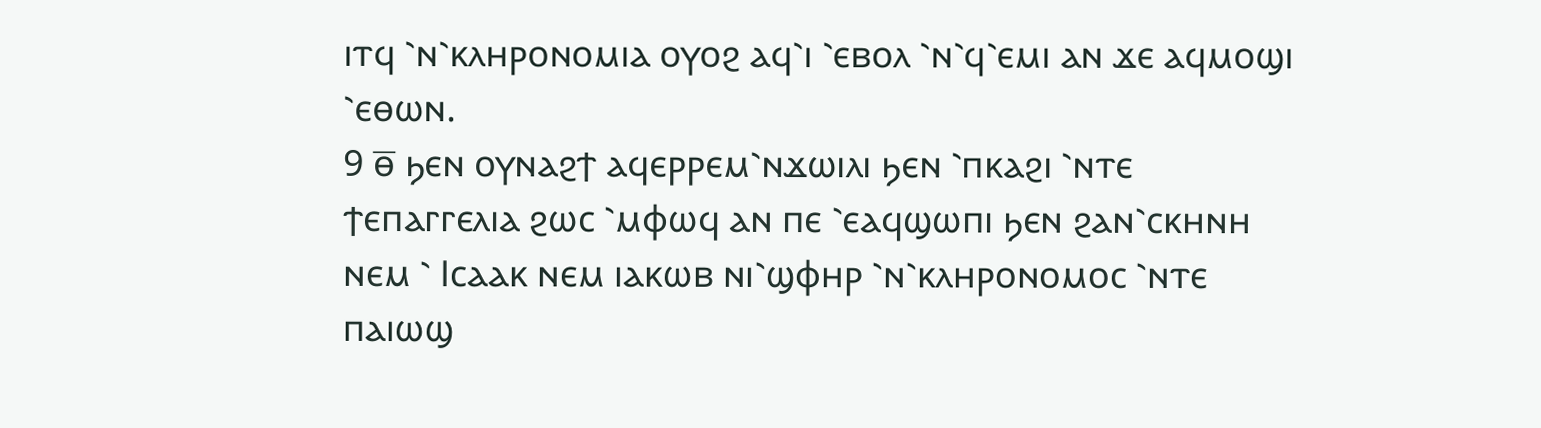ⲓⲧϥ ⳿ⲛ⳿ⲕⲗⲏⲣⲟⲛⲟⲙⲓⲁ ⲟⲩⲟϩ ⲁϥ⳿ⲓ ⳿ⲉⲃⲟⲗ ⳿ⲛ⳿ϥ⳿ⲉⲙⲓ ⲁⲛ ϫⲉ ⲁϥⲙⲟϣⲓ ⳿ⲉⲑⲱⲛ.
9 ⲑ̅ ϧⲉⲛ ⲟⲩⲛⲁϩϯ ⲁϥⲉⲣⲣⲉⲙ⳿ⲛϫⲱⲓⲗⲓ ϧⲉⲛ ⳿ⲡⲕⲁϩⲓ ⳿ⲛⲧⲉ ϯⲉⲡⲁⲅⲅⲉⲗⲓⲁ ϩⲱⲥ ⳿ⲙⲫⲱϥ ⲁⲛ ⲡⲉ ⳿ⲉⲁϥϣⲱⲡⲓ ϧⲉⲛ ϩⲁⲛ⳿ⲥⲕⲏⲛⲏ ⲛⲉⲙ ⳿ Ⲓⲥⲁⲁⲕ ⲛⲉⲙ ⲓⲁⲕⲱⲃ ⲛⲓ⳿ϣⲫⲏⲣ ⳿ⲛ⳿ⲕⲗⲏⲣⲟⲛⲟⲙⲟⲥ ⳿ⲛⲧⲉ ⲡⲁⲓⲱϣ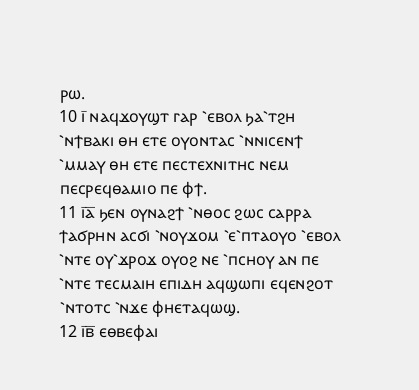ⲣⲱ.
10 ⲓ̅ ⲛⲁϥϫⲟⲩϣⲧ ⲅⲁⲣ ⳿ⲉⲃⲟⲗ ϧⲁ⳿ⲧϩⲏ ⳿ⲛϯⲃⲁⲕⲓ ⲑⲏ ⲉⲧⲉ ⲟⲩⲟⲛⲧⲁⲥ ⳿ⲛⲛⲓⲥⲉⲛϯ ⳿ⲙⲙⲁⲩ ⲑⲏ ⲉⲧⲉ ⲡⲉⲥⲧⲉⲭⲛⲓⲧⲏⲥ ⲛⲉⲙ ⲡⲉⲥⲣⲉϥⲑⲁⲙⲓⲟ ⲡⲉ ⲫϯ.
11 ⲓ̅ⲁ̅ ϧⲉⲛ ⲟⲩⲛⲁϩϯ ⳿ⲛⲑⲟⲥ ϩⲱⲥ ⲥⲁⲣⲣⲁ ϯⲁϭⲣⲏⲛ ⲁⲥϭⲓ ⳿ⲛⲟⲩϫⲟⲙ ⳿ⲉ⳿ⲡⲧⲁⲟⲩⲟ ⳿ⲉⲃⲟⲗ ⳿ⲛⲧⲉ ⲟⲩ⳿ϫⲣⲟϫ ⲟⲩⲟϩ ⲛⲉ ⳿ⲡⲥⲏⲟⲩ ⲁⲛ ⲡⲉ ⳿ⲛⲧⲉ ⲧⲉⲥⲙⲁⲓⲏ ⲉⲡⲓⲇⲏ ⲁϥϣⲱⲡⲓ ⲉϥⲉⲛϩⲟⲧ ⳿ⲛⲧⲟⲧⲥ ⳿ⲛϫⲉ ⲫⲏⲉⲧⲁϥⲱϣ.
12 ⲓ̅ⲃ̅ ⲉⲑⲃⲉⲫⲁⲓ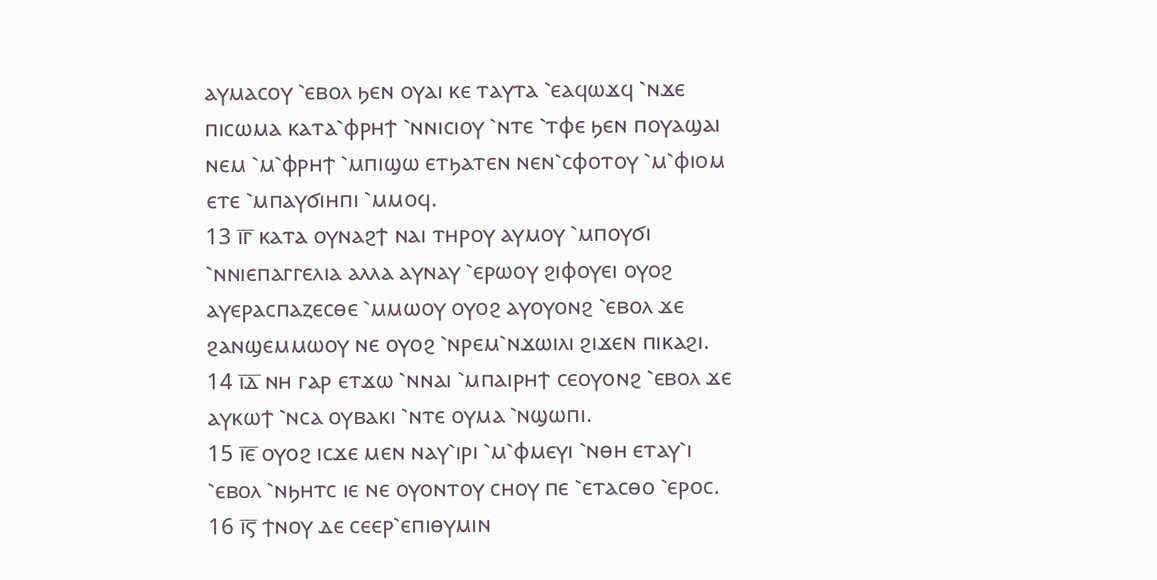ⲁⲩⲙⲁⲥⲟⲩ ⳿ⲉⲃⲟⲗ ϧⲉⲛ ⲟⲩⲁⲓ ⲕⲉ ⲧⲁⲩⲧⲁ ⳿ⲉⲁϥⲱϫϥ ⳿ⲛϫⲉ ⲡⲓⲥⲱⲙⲁ ⲕⲁⲧⲁ⳿ⲫⲣⲏϯ ⳿ⲛⲛⲓⲥⲓⲟⲩ ⳿ⲛⲧⲉ ⳿ⲧⲫⲉ ϧⲉⲛ ⲡⲟⲩⲁϣⲁⲓ ⲛⲉⲙ ⳿ⲙ⳿ⲫⲣⲏϯ ⳿ⲙⲡⲓϣⲱ ⲉⲧϧⲁⲧⲉⲛ ⲛⲉⲛ⳿ⲥⲫⲟⲧⲟⲩ ⳿ⲙ⳿ⲫⲓⲟⲙ ⲉⲧⲉ ⳿ⲙⲡⲁⲩϭⲓⲏⲡⲓ ⳿ⲙⲙⲟϥ.
13 ⲓ̅ⲅ̅ ⲕⲁⲧⲁ ⲟⲩⲛⲁϩϯ ⲛⲁⲓ ⲧⲏⲣⲟⲩ ⲁⲩⲙⲟⲩ ⳿ⲙⲡⲟⲩϭⲓ ⳿ⲛⲛⲓⲉⲡⲁⲅⲅⲉⲗⲓⲁ ⲁⲗⲗⲁ ⲁⲩⲛⲁⲩ ⳿ⲉⲣⲱⲟⲩ ϩⲓⲫⲟⲩⲉⲓ ⲟⲩⲟϩ ⲁⲩⲉⲣⲁⲥⲡⲁⲍⲉⲥⲑⲉ ⳿ⲙⲙⲱⲟⲩ ⲟⲩⲟϩ ⲁⲩⲟⲩⲟⲛϩ ⳿ⲉⲃⲟⲗ ϫⲉ ϩⲁⲛϣⲉⲙⲙⲱⲟⲩ ⲛⲉ ⲟⲩⲟϩ ⳿ⲛⲣⲉⲙ⳿ⲛϫⲱⲓⲗⲓ ϩⲓϫⲉⲛ ⲡⲓⲕⲁϩⲓ.
14 ⲓ̅ⲇ̅ ⲛⲏ ⲅⲁⲣ ⲉⲧϫⲱ ⳿ⲛⲛⲁⲓ ⳿ⲙⲡⲁⲓⲣⲏϯ ⲥⲉⲟⲩⲟⲛϩ ⳿ⲉⲃⲟⲗ ϫⲉ ⲁⲩⲕⲱϯ ⳿ⲛⲥⲁ ⲟⲩⲃⲁⲕⲓ ⳿ⲛⲧⲉ ⲟⲩⲙⲁ ⳿ⲛϣⲱⲡⲓ.
15 ⲓ̅ⲉ̅ ⲟⲩⲟϩ ⲓⲥϫⲉ ⲙⲉⲛ ⲛⲁⲩ⳿ⲓⲣⲓ ⳿ⲙ⳿ⲫⲙⲉⲩⲓ ⳿ⲛⲑⲏ ⲉⲧⲁⲩ⳿ⲓ ⳿ⲉⲃⲟⲗ ⳿ⲛϧⲏⲧⲥ ⲓⲉ ⲛⲉ ⲟⲩⲟⲛⲧⲟⲩ ⲥⲏⲟⲩ ⲡⲉ ⳿ⲉⲧⲁⲥⲑⲟ ⳿ⲉⲣⲟⲥ.
16 ⲓ̅ⲋ̅ ϯⲛⲟⲩ ⲇⲉ ⲥⲉⲉⲣ⳿ⲉⲡⲓⲑⲩⲙⲓⲛ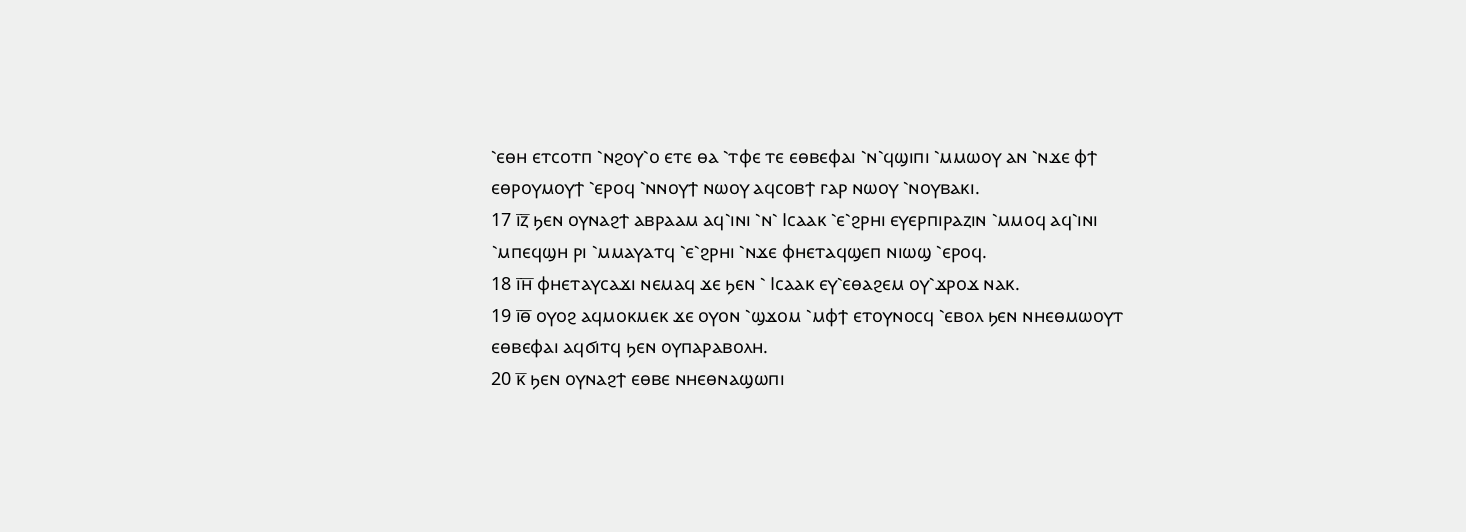⳿ⲉⲑⲏ ⲉⲧⲥⲟⲧⲡ ⳿ⲛϩⲟⲩ⳿ⲟ ⲉⲧⲉ ⲑⲁ ⳿ⲧⲫⲉ ⲧⲉ ⲉⲑⲃⲉⲫⲁⲓ ⳿ⲛ⳿ϥϣⲓⲡⲓ ⳿ⲙⲙⲱⲟⲩ ⲁⲛ ⳿ⲛϫⲉ ⲫϯ ⲉⲑⲣⲟⲩⲙⲟⲩϯ ⳿ⲉⲣⲟϥ ⳿ⲛⲛⲟⲩϯ ⲛⲱⲟⲩ ⲁϥⲥⲟⲃϯ ⲅⲁⲣ ⲛⲱⲟⲩ ⳿ⲛⲟⲩⲃⲁⲕⲓ.
17 ⲓ̅ⲍ̅ ϧⲉⲛ ⲟⲩⲛⲁϩϯ ⲁⲃⲣⲁⲁⲙ ⲁϥ⳿ⲓⲛⲓ ⳿ⲛ⳿ Ⲓⲥⲁⲁⲕ ⳿ⲉ⳿ϩⲣⲏⲓ ⲉⲩⲉⲣⲡⲓⲣⲁⲍⲓⲛ ⳿ⲙⲙⲟϥ ⲁϥ⳿ⲓⲛⲓ ⳿ⲙⲡⲉϥϣⲏ ⲣⲓ ⳿ⲙⲙⲁⲩⲁⲧϥ ⳿ⲉ⳿ϩⲣⲏⲓ ⳿ⲛϫⲉ ⲫⲏⲉⲧⲁϥϣⲉⲡ ⲛⲓⲱϣ ⳿ⲉⲣⲟϥ.
18 ⲓ̅ⲏ̅ ⲫⲏⲉⲧⲁⲩⲥⲁϫⲓ ⲛⲉⲙⲁϥ ϫⲉ ϧⲉⲛ ⳿ Ⲓⲥⲁⲁⲕ ⲉⲩ⳿ⲉⲑⲁϩⲉⲙ ⲟⲩ⳿ϫⲣⲟϫ ⲛⲁⲕ.
19 ⲓ̅ⲑ̅ ⲟⲩⲟϩ ⲁϥⲙⲟⲕⲙⲉⲕ ϫⲉ ⲟⲩⲟⲛ ⳿ϣϫⲟⲙ ⳿ⲙⲫϯ ⲉⲧⲟⲩⲛⲟⲥϥ ⳿ⲉⲃⲟⲗ ϧⲉⲛ ⲛⲏⲉⲑⲙⲱⲟⲩⲧ ⲉⲑⲃⲉⲫⲁⲓ ⲁϥϭⲓⲧϥ ϧⲉⲛ ⲟⲩⲡⲁⲣⲁⲃⲟⲗⲏ.
20 ⲕ̅ ϧⲉⲛ ⲟⲩⲛⲁϩϯ ⲉⲑⲃⲉ ⲛⲏⲉⲑⲛⲁϣⲱⲡⲓ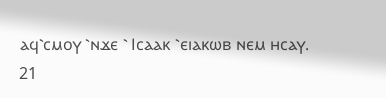ⲁϥ⳿ⲥⲙⲟⲩ ⳿ⲛϫⲉ ⳿ Ⲓⲥⲁⲁⲕ ⳿ⲉⲓⲁⲕⲱⲃ ⲛⲉⲙ ⲏⲥⲁⲩ.
21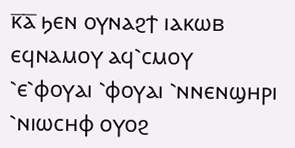ⲕ̅ⲁ̅ ϧⲉⲛ ⲟⲩⲛⲁϩϯ ⲓⲁⲕⲱⲃ ⲉϥⲛⲁⲙⲟⲩ ⲁϥ⳿ⲥⲙⲟⲩ ⳿ⲉ⳿ⲫⲟⲩⲁⲓ ⳿ⲫⲟⲩⲁⲓ ⳿ⲛⲛⲉⲛϣⲏⲣⲓ ⳿ⲛⲓⲱⲥⲏⲫ ⲟⲩⲟϩ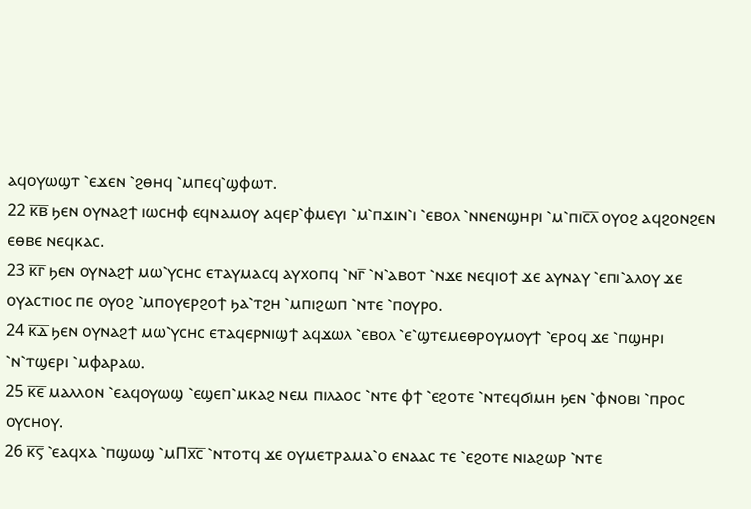ⲁϥⲟⲩⲱϣⲧ ⳿ⲉϫⲉⲛ ⳿ϩⲑⲏϥ ⳿ⲙⲡⲉϥ⳿ϣⲫⲱⲧ.
22 ⲕ̅ⲃ̅ ϧⲉⲛ ⲟⲩⲛⲁϩϯ ⲓⲱⲥⲏⲫ ⲉϥⲛⲁⲙⲟⲩ ⲁϥⲉⲣ⳿ⲫⲙⲉⲩⲓ ⳿ⲙ⳿ⲡϫⲓⲛ⳿ⲓ ⳿ⲉⲃⲟⲗ ⳿ⲛⲛⲉⲛϣⲏⲣⲓ ⳿ⲙ⳿ⲡⲓⲥ̅ⲗ̅ ⲟⲩⲟϩ ⲁϥϩⲟⲛϩⲉⲛ ⲉⲑⲃⲉ ⲛⲉϥⲕⲁⲥ.
23 ⲕ̅ⲅ̅ ϧⲉⲛ ⲟⲩⲛⲁϩϯ ⲙⲱ⳿ⲩⲥⲏⲥ ⲉⲧⲁⲩⲙⲁⲥϥ ⲁⲩⲭⲟⲡϥ ⳿ⲛⲅ̅ ⳿ⲛ⳿ⲁⲃⲟⲧ ⳿ⲛϫⲉ ⲛⲉϥⲓⲟϯ ϫⲉ ⲁⲩⲛⲁⲩ ⳿ⲉⲡⲓ⳿ⲁⲗⲟⲩ ϫⲉ ⲟⲩⲁⲥⲧⲓⲟⲥ ⲡⲉ ⲟⲩⲟϩ ⳿ⲙⲡⲟⲩⲉⲣϩⲟϯ ϧⲁ⳿ⲧϩⲏ ⳿ⲙⲡⲓϩⲱⲡ ⳿ⲛⲧⲉ ⳿ⲡⲟⲩⲣⲟ.
24 ⲕ̅ⲇ̅ ϧⲉⲛ ⲟⲩⲛⲁϩϯ ⲙⲱ⳿ⲩⲥⲏⲥ ⲉⲧⲁϥⲉⲣⲛⲓϣϯ ⲁϥϫⲱⲗ ⳿ⲉⲃⲟⲗ ⳿ⲉ⳿ϣⲧⲉⲙⲉⲑⲣⲟⲩⲙⲟⲩϯ ⳿ⲉⲣⲟϥ ϫⲉ ⳿ⲡϣⲏⲣⲓ ⳿ⲛ⳿ⲧϣⲉⲣⲓ ⳿ⲙⲫⲁⲣⲁⲱ.
25 ⲕ̅ⲉ̅ ⲙⲁⲗⲗⲟⲛ ⳿ⲉⲁϥⲟⲩⲱϣ ⳿ⲉϣⲉⲡ⳿ⲙⲕⲁϩ ⲛⲉⲙ ⲡⲓⲗⲁⲟⲥ ⳿ⲛⲧⲉ ⲫϯ ⳿ⲉϩⲟⲧⲉ ⳿ⲛⲧⲉϥϭⲓⲙⲏ ϧⲉⲛ ⳿ⲫⲛⲟⲃⲓ ⳿ⲡⲣⲟⲥ ⲟⲩⲥⲏⲟⲩ.
26 ⲕ̅ⲋ̅ ⳿ⲉⲁϥⲭⲁ ⳿ⲡϣⲱϣ ⳿ⲙⲠⲭ̅ⲥ̅ ⳿ⲛⲧⲟⲧϥ ϫⲉ ⲟⲩⲙⲉⲧⲣⲁⲙⲁ⳿ⲟ ⲉⲛⲁⲁⲥ ⲧⲉ ⳿ⲉϩⲟⲧⲉ ⲛⲓⲁϩⲱⲣ ⳿ⲛⲧⲉ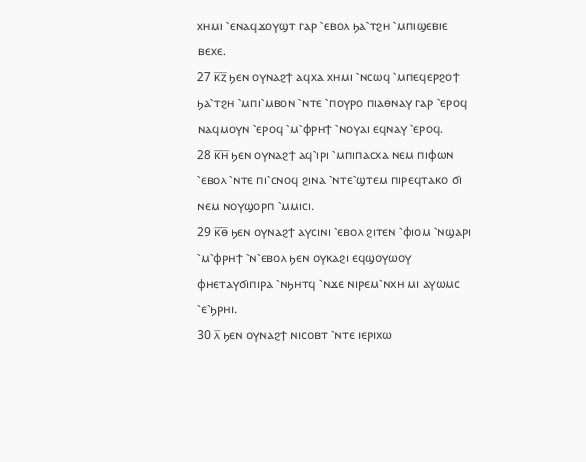ⲭⲏⲙⲓ ⳿ⲉⲛⲁϥϫⲟⲩϣⲧ ⲅⲁⲣ ⳿ⲉⲃⲟⲗ ϧⲁ⳿ⲧϩⲏ ⳿ⲙⲡⲓϣⲉⲃⲓⲉ ⲃⲉⲭⲉ.
27 ⲕ̅ⲍ̅ ϧⲉⲛ ⲟⲩⲛⲁϩϯ ⲁϥⲭⲁ ⲭⲏⲙⲓ ⳿ⲛⲥⲱϥ ⳿ⲙⲡⲉϥⲉⲣϩⲟϯ ϧⲁ⳿ⲧϩⲏ ⳿ⲙⲡⲓ⳿ⲙⲃⲟⲛ ⳿ⲛⲧⲉ ⳿ⲡⲟⲩⲣⲟ ⲡⲓⲁⲑⲛⲁⲩ ⲅⲁⲣ ⳿ⲉⲣⲟϥ ⲛⲁϥⲙⲟⲩⲛ ⳿ⲉⲣⲟϥ ⳿ⲙ⳿ⲫⲣⲏϯ ⳿ⲛⲟⲩⲁⲓ ⲉϥⲛⲁⲩ ⳿ⲉⲣⲟϥ.
28 ⲕ̅ⲏ̅ ϧⲉⲛ ⲟⲩⲛⲁϩϯ ⲁϥ⳿ⲓⲣⲓ ⳿ⲙⲡⲓⲡⲁⲥⲭⲁ ⲛⲉⲙ ⲡⲓⲫⲱⲛ ⳿ⲉⲃⲟⲗ ⳿ⲛⲧⲉ ⲡⲓ⳿ⲥⲛⲟϥ ϩⲓⲛⲁ ⳿ⲛⲧⲉ⳿ϣⲧⲉⲙ ⲡⲓⲣⲉϥⲧⲁⲕⲟ ϭⲓ ⲛⲉⲙ ⲛⲟⲩϣⲟⲣⲡ ⳿ⲙⲙⲓⲥⲓ.
29 ⲕ̅ⲑ̅ ϧⲉⲛ ⲟⲩⲛⲁϩϯ ⲁⲩⲥⲓⲛⲓ ⳿ⲉⲃⲟⲗ ϩⲓⲧⲉⲛ ⳿ⲫⲓⲟⲙ ⳿ⲛϣⲁⲣⲓ ⳿ⲙ⳿ⲫⲣⲏϯ ⳿ⲛ⳿ⲉⲃⲟⲗ ϧⲉⲛ ⲟⲩⲕⲁϩⲓ ⲉϥϣⲟⲩⲱⲟⲩ ⲫⲏⲉⲧⲁⲩϭⲓⲡⲓⲣⲁ ⳿ⲛϧⲏⲧϥ ⳿ⲛϫⲉ ⲛⲓⲣⲉⲙ⳿ⲛⲭⲏ ⲙⲓ ⲁⲩⲱⲙⲥ ⳿ⲉ⳿ϧⲣⲏⲓ.
30 ⲗ̅ ϧⲉⲛ ⲟⲩⲛⲁϩϯ ⲛⲓⲥⲟⲃⲧ ⳿ⲛⲧⲉ ⲓⲉⲣⲓⲭⲱ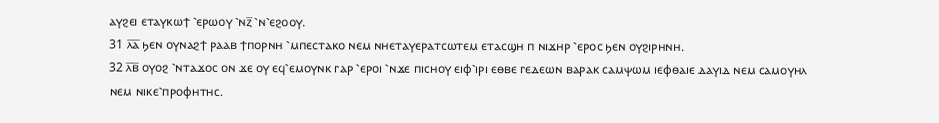ⲁⲩϩⲉⲓ ⲉⲧⲁⲩⲕⲱϯ ⳿ⲉⲣⲱⲟⲩ ⳿ⲛⲍ̅ ⳿ⲛ⳿ⲉϩⲟⲟⲩ.
31 ⲗ̅ⲁ̅ ϧⲉⲛ ⲟⲩⲛⲁϩϯ ⲣⲁⲁⲃ ϯⲡⲟⲣⲛⲏ ⳿ⲙⲡⲉⲥⲧⲁⲕⲟ ⲛⲉⲙ ⲛⲏⲉⲧⲁⲩⲉⲣⲁⲧⲥⲱⲧⲉⲙ ⲉⲧⲁⲥϣⲏ ⲡ ⲛⲓϫⲏⲣ ⳿ⲉⲣⲟⲥ ϧⲉⲛ ⲟⲩϩⲓⲣⲏⲛⲏ.
32 ⲗ̅ⲃ̅ ⲟⲩⲟϩ ⳿ⲛⲧⲁϫⲟⲥ ⲟⲛ ϫⲉ ⲟⲩ ⲉϥ⳿ⲉⲙⲟⲩⲛⲕ ⲅⲁⲣ ⳿ⲉⲣⲟⲓ ⳿ⲛϫⲉ ⲡⲓⲥⲏⲟⲩ ⲉⲓⲫ⳿ⲓⲣⲓ ⲉⲑⲃⲉ ⲅⲉⲇⲉⲱⲛ ⲃⲁⲣⲁⲕ ⲥⲁⲙⲯⲱⲙ ⲓⲉⲫⲑⲁⲓⲉ ⲇⲁⲩⲓⲇ ⲛⲉⲙ ⲥⲁⲙⲟⲩⲏⲗ ⲛⲉⲙ ⲛⲓⲕⲉ⳿ⲡⲣⲟⲫⲏⲧⲏⲥ.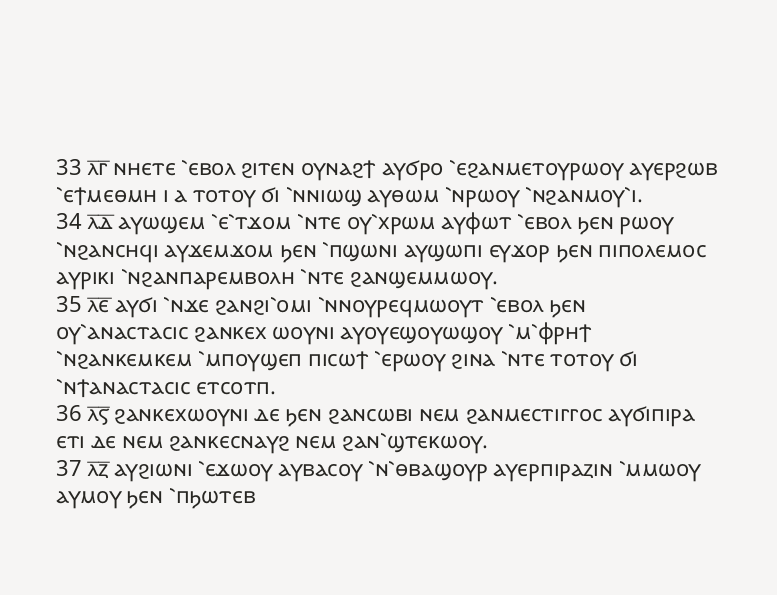33 ⲗ̅ⲅ̅ ⲛⲏⲉⲧⲉ ⳿ⲉⲃⲟⲗ ϩⲓⲧⲉⲛ ⲟⲩⲛⲁϩϯ ⲁⲩϭⲣⲟ ⳿ⲉϩⲁⲛⲙⲉⲧⲟⲩⲣⲱⲟⲩ ⲁⲩⲉⲣϩⲱⲃ ⳿ⲉϯⲙⲉⲑⲙⲏ ⲓ ⲁ ⲧⲟⲧⲟⲩ ϭⲓ ⳿ⲛⲛⲓⲱϣ ⲁⲩⲑⲱⲙ ⳿ⲛⲣⲱⲟⲩ ⳿ⲛϩⲁⲛⲙⲟⲩ⳿ⲓ.
34 ⲗ̅ⲇ̅ ⲁⲩⲱϣⲉⲙ ⳿ⲉ⳿ⲧϫⲟⲙ ⳿ⲛⲧⲉ ⲟⲩ⳿ⲭⲣⲱⲙ ⲁⲩⲫⲱⲧ ⳿ⲉⲃⲟⲗ ϧⲉⲛ ⲣⲱⲟⲩ ⳿ⲛϩⲁⲛⲥⲏϥⲓ ⲁⲩϫⲉⲙϫⲟⲙ ϧⲉⲛ ⳿ⲡϣⲱⲛⲓ ⲁⲩϣⲱⲡⲓ ⲉⲩϫⲟⲣ ϧⲉⲛ ⲡⲓⲡⲟⲗⲉⲙⲟⲥ ⲁⲩⲣⲓⲕⲓ ⳿ⲛϩⲁⲛⲡⲁⲣⲉⲙⲃⲟⲗⲏ ⳿ⲛⲧⲉ ϩⲁⲛϣⲉⲙⲙⲱⲟⲩ.
35 ⲗ̅ⲉ̅ ⲁⲩϭⲓ ⳿ⲛϫⲉ ϩⲁⲛϩⲓ⳿ⲟⲙⲓ ⳿ⲛⲛⲟⲩⲣⲉϥⲙⲱⲟⲩⲧ ⳿ⲉⲃⲟⲗ ϧⲉⲛ ⲟⲩ⳿ⲁⲛⲁⲥⲧⲁⲥⲓⲥ ϩⲁⲛⲕⲉⲭ ⲱⲟⲩⲛⲓ ⲁⲩⲟⲩⲉϣⲟⲩⲱϣⲟⲩ ⳿ⲙ⳿ⲫⲣⲏϯ ⳿ⲛϩⲁⲛⲕⲉⲙⲕⲉⲙ ⳿ⲙⲡⲟⲩϣⲉⲡ ⲡⲓⲥⲱϯ ⳿ⲉⲣⲱⲟⲩ ϩⲓⲛⲁ ⳿ⲛⲧⲉ ⲧⲟⲧⲟⲩ ϭⲓ ⳿ⲛϯⲁⲛⲁⲥⲧⲁⲥⲓⲥ ⲉⲧⲥⲟⲧⲡ.
36 ⲗ̅ⲋ̅ ϩⲁⲛⲕⲉⲭⲱⲟⲩⲛⲓ ⲇⲉ ϧⲉⲛ ϩⲁⲛⲥⲱⲃⲓ ⲛⲉⲙ ϩⲁⲛⲙⲉⲥⲧⲓⲅⲅⲟⲥ ⲁⲩϭⲓⲡⲓⲣⲁ ⲉⲧⲓ ⲇⲉ ⲛⲉⲙ ϩⲁⲛⲕⲉⲥⲛⲁⲩϩ ⲛⲉⲙ ϩⲁⲛ⳿ϣⲧⲉⲕⲱⲟⲩ.
37 ⲗ̅ⲍ̅ ⲁⲩϩⲓⲱⲛⲓ ⳿ⲉϫⲱⲟⲩ ⲁⲩⲃⲁⲥⲟⲩ ⳿ⲛ⳿ⲑⲃⲁϣⲟⲩⲣ ⲁⲩⲉⲣⲡⲓⲣⲁⲍⲓⲛ ⳿ⲙⲙⲱⲟⲩ ⲁⲩⲙⲟⲩ ϧⲉⲛ ⳿ⲡϧⲱⲧⲉⲃ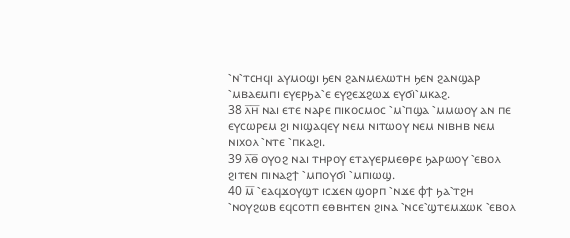⳿ⲛ⳿ⲧⲥⲏϥⲓ ⲁⲩⲙⲟϣⲓ ϧⲉⲛ ϩⲁⲛⲙⲉⲗⲱⲧⲏ ϧⲉⲛ ϩⲁⲛϣⲁⲣ ⳿ⲙⲃⲁⲉⲙⲡⲓ ⲉⲩⲉⲣϧⲁ⳿ⲉ ⲉⲩϩⲉϫϩⲱϫ ⲉⲩϭⲓ⳿ⲙⲕⲁϩ.
38 ⲗ̅ⲏ̅ ⲛⲁⲓ ⲉⲧⲉ ⲛⲁⲣⲉ ⲡⲓⲕⲟⲥⲙⲟⲥ ⳿ⲙ⳿ⲡϣⲁ ⳿ⲙⲙⲱⲟⲩ ⲁⲛ ⲡⲉ ⲉⲩⲥⲱⲣⲉⲙ ϩⲓ ⲛⲓϣⲁϥⲉⲩ ⲛⲉⲙ ⲛⲓⲧⲱⲟⲩ ⲛⲉⲙ ⲛⲓⲃⲏⲃ ⲛⲉⲙ ⲛⲓⲭⲟⲗ ⳿ⲛⲧⲉ ⳿ⲡⲕⲁϩⲓ.
39 ⲗ̅ⲑ̅ ⲟⲩⲟϩ ⲛⲁⲓ ⲧⲏⲣⲟⲩ ⲉⲧⲁⲩⲉⲣⲙⲉⲑⲣⲉ ϧⲁⲣⲱⲟⲩ ⳿ⲉⲃⲟⲗ ϩⲓⲧⲉⲛ ⲡⲓⲛⲁϩϯ ⳿ⲙⲡⲟⲩϭⲓ ⳿ⲙⲡⲓⲱϣ.
40 ⲙ̅ ⳿ⲉⲁϥϫⲟⲩϣⲧ ⲓⲥϫⲉⲛ ϣⲟⲣⲡ ⳿ⲛϫⲉ ⲫϯ ϧⲁ⳿ⲧϩⲏ ⳿ⲛⲟⲩϩⲱⲃ ⲉϥⲥⲟⲧⲡ ⲉⲑⲃⲏⲧⲉⲛ ϩⲓⲛⲁ ⳿ⲛⲥⲉ⳿ϣⲧⲉⲙϫⲱⲕ ⳿ⲉⲃⲟⲗ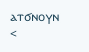ⲁⲧϭⲛⲟⲩⲛ
<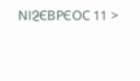ⲚⲒⳈⲈⲂⲢⲈⲞⲤ 11 >